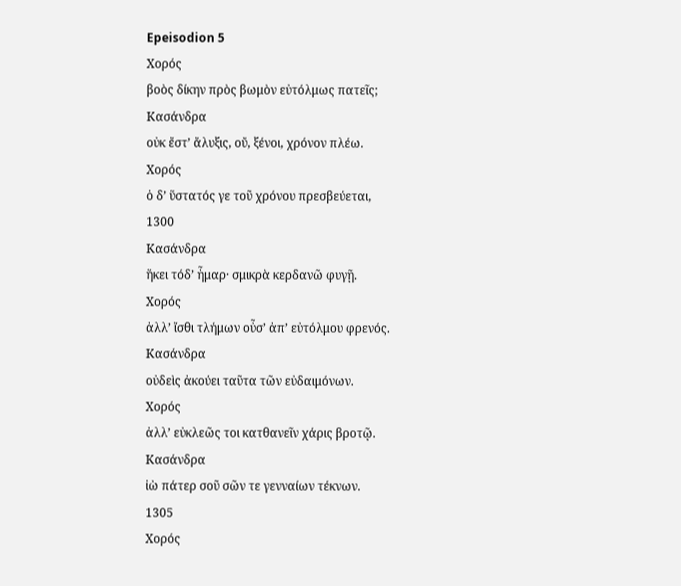Epeisodion 5
Χορός
βοὸς δίκην πρὸς βωμὸν εὐτόλμως πατεῖς;
Κασάνδρα
οὐκ ἔστʼ ἄλυξις, οὔ, ξένοι, χρόνον πλέω.
Χορός
ὁ δʼ ὕστατός γε τοῦ χρόνου πρεσβεύεται,
1300
Κασάνδρα
ἥκει τόδʼ ἦμαρ· σμικρὰ κερδανῶ φυγῇ.
Χορός
ἀλλʼ ἴσθι τλήμων οὖσʼ ἀπʼ εὐτόλμου φρενός.
Κασάνδρα
οὐδεὶς ἀκούει ταῦτα τῶν εὐδαιμόνων.
Χορός
ἀλλʼ εὐκλεῶς τοι κατθανεῖν χάρις βροτῷ.
Κασάνδρα
ἰὼ πάτερ σοῦ σῶν τε γενναίων τέκνων.
1305
Χορός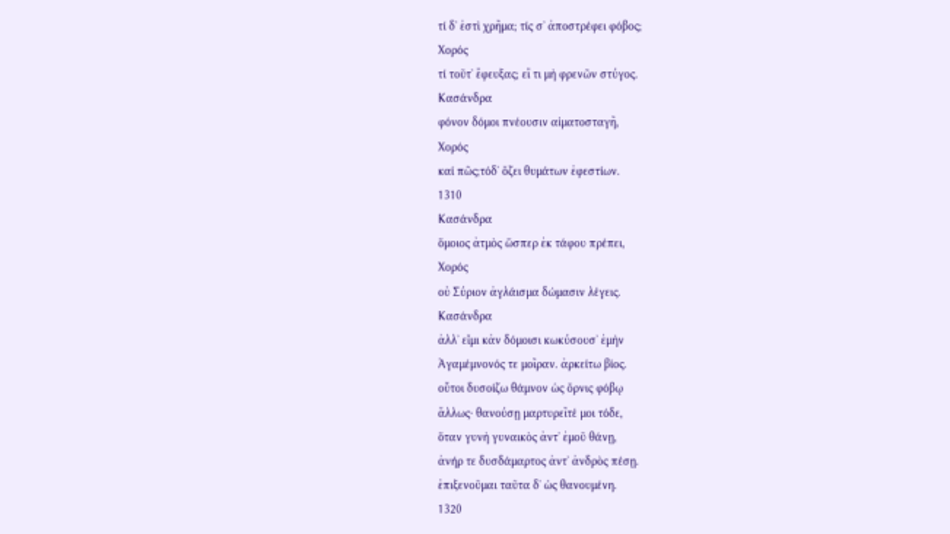τί δʼ ἐστὶ χρῆμα; τίς σʼ ἀποστρέφει φόβος;
Χορός
τί τοῦτʼ ἔφευξας; εἴ τι μὴ φρενῶν στύγος.
Κασάνδρα
φόνον δόμοι πνέουσιν αἱματοσταγῆ,
Χορός
καί πῶς;τόδʼ ὄζει θυμάτων ἐφεστίων.
1310
Κασάνδρα
ὅμοιος ἀτμὸς ὥσπερ ἐκ τάφου πρέπει,
Χορός
οὐ Σύριον ἀγλάισμα δώμασιν λέγεις.
Κασάνδρα
ἀλλʼ εἶμι κἀν δόμοισι κωκύσουσʼ ἐμὴν
Ἀγαμέμνονός τε μοῖραν. ἀρκείτω βίος.
οὔτοι δυσοίζω θάμνον ὡς ὄρνις φόβῳ
ἄλλως· θανούσῃ μαρτυρεῖτέ μοι τόδε,
ὅταν γυνὴ γυναικὸς ἀντʼ ἐμοῦ θάνῃ,
ἀνήρ τε δυσδάμαρτος ἀντʼ ἀνδρὸς πέσῃ.
ἐπιξενοῦμαι ταῦτα δʼ ὡς θανουμένη.
1320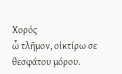Χορός
ὦ τλῆμον, οἰκτίρω σε θεσφάτου μόρου.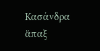Κασάνδρα
ἅπαξ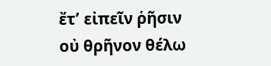ἔτʼ εἰπεῖν ῥῆσιν οὐ θρῆνον θέλω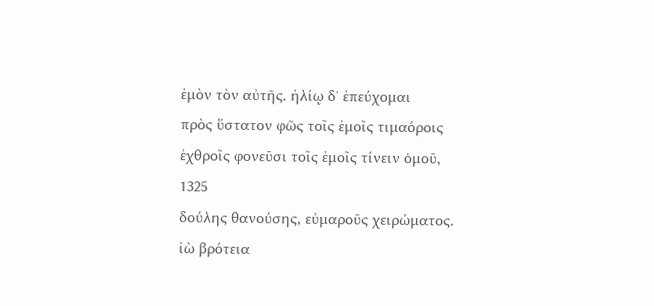ἐμὸν τὸν αὐτῆς. ἡλίῳ δʼ ἐπεύχομαι
πρὸς ὕστατον φῶς τοῖς ἐμοῖς τιμαόροις
ἐχθροῖς φονεῦσι τοῖς ἐμοῖς τίνειν ὁμοῦ,
1325
δούλης θανούσης, εὐμαροῦς χειρώματος.
ἰὼ βρότεια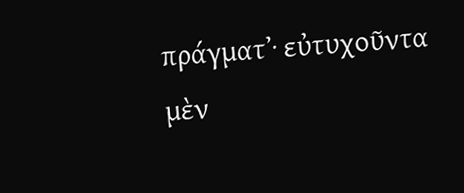πράγματʼ· εὐτυχοῦντα μὲν